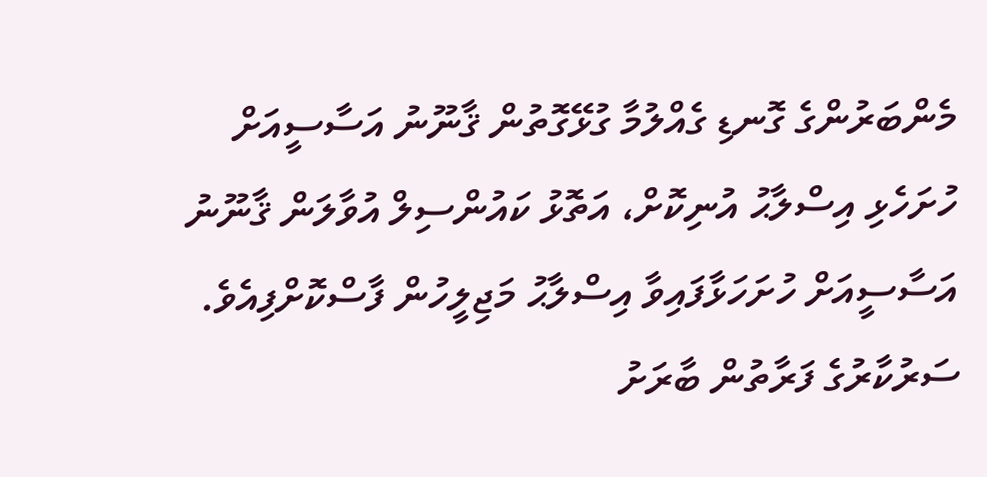މެންބަރުންގެ ގޮނޑި ގެއްލުމާ ގުޅޭގޮތުން ޤާނޫނު އަސާސީއަށް ހުށަހެޅި އިސްލާޙު އުނިކޮށް، އަތޮޅު ކައުންސިލް އުވާލަން ޤާނޫނު އަސާސީއަށް ހުށަހަޅާފައިވާ އިސްލާޙު މަޖިލީހުން ފާސްކޮށްފިއެވެ.
ސަރުކާރުގެ ފަރާތުން ބާރަށު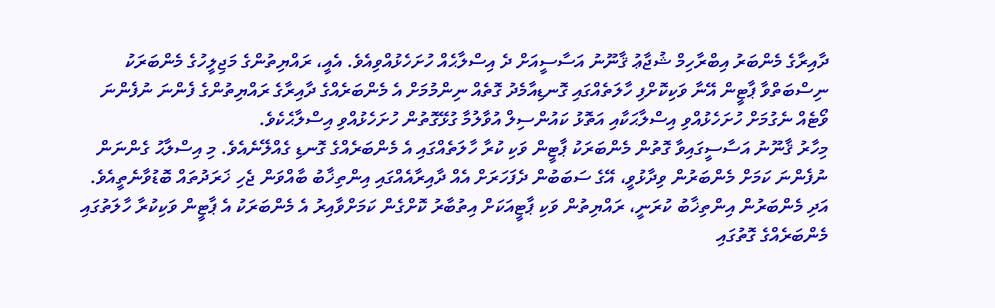ދާއިރާގެ މެންބަރު އިބްރާހިމް ޝުޖާޢު ޤާނޫނު އަސާސީއަށް ދެ އިސްލާޙެއް ހުށަހެޅުއްވިއެވެ. އެއީ، ރައްޔިތުންގެ މަޖިލީހުގެ މެންބަރަކު ނިސްބަތްވާ ޕާޓީން އޭނާ ވަކިކޮށްފި ހާލަތެއްގައި ގޮނޑިއާމެދު ގޮތެއް ނިންމުމަށް އެ މެންބަރެއްގެ ދާއިރާގެ ރައްޔިތުންގެ ފެންނަ ނުފެންނަ ވޯޓެއް ނެގުމަށް ހުށަހެޅުއްވި އިސްލާޙަކާއި އަތޮޅު ކައުންސިލް އުވާލުމާ ގުޅޭގޮތުން ހުށަހެޅުއްވި އިސްލާޙެކެވެ.
މިހާރު ޤާނޫނު އަސާސީގައިވާ ގޮތުން މެންބަރަކު ޕާޓީން ވަކި ކުރާ ހާލަތެއްގައި އެ މެންބަރެއްގެ ގޮނޑި ގެއްލޭނެއެވެ. މި އިސްލާޙު ގެންނަން ނުފެންނަ ކަމަށް މެންބަރުން ވިދާޅުވީ، އޭގެ ސަބަބުން ދެފަހަރަށް އެއް ދާއިރާއެއްގައި އިންތިޚާބު ބާއްވަން ޖެހި ޚަރަދުތައް ބޮޑުވާނެތީއެވެ.
އަދި މެންބަރުން އިންތިޚާބު ކުރަނީ، ރައްޔިތުން ވަކި ޕާޓީއަކަށް އިތުބާރު ކޮށްގެން ކަމަށްވާއިރު އެ މެންބަރަކު އެ ޕާޓީން ވަކިކުރާ ހާލަތުގައި މެންބަރެއްގެ ގޮތުގައި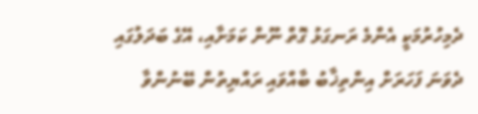ދެމިހުރުމަކީ އެންމެ ރަނގަޅު ގޮތް ނޫން ކަމަށާއި، އޭގެ ބަދަލުގައި ދެވަނަ ފަހަރަށް އިންތިޚާބު ބާއްވައި ރައްޔިތުން ބޭނުންވާ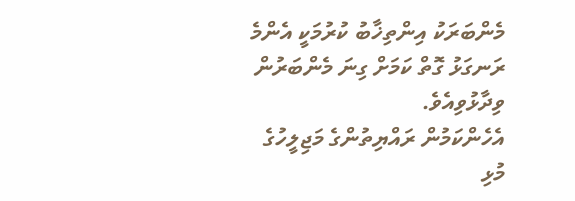މެންބަރަކު އިންތިޚާބު ކުރުމަކީ އެންމެ ރަނގަޅު ގޮތް ކަމަށް ގިނަ މެންބަރުން ވިދާޅުވިއެވެ.
އެހެންކަމުން ރައްޔިތުންގެ މަޖިލީހުގެ މުޅި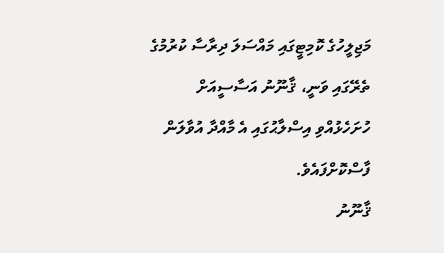މަޖިލީހުގެ ކޮމިޓީގައި މައްސަލަ ދިރާސާ ކުރުމުގެ ތެރޭގައި ވަނީ، ޤާނޫނު އަސާސީއަށް ހުށަހެޅުއްވި އިސްލާޙުގައި އެ މާއްދާ އުވާލަން ފާސްކޮށްފައެވެ.
ޤާނޫނު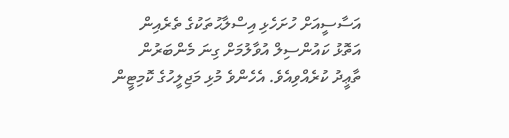އަސާސީއަށް ހުށަހެޅި އިސްލާޙުތަކުގެ ތެރެއިން އަތޮޅު ކައުންސިލް އުވާލުމަށް ގިނަ މެންބަރުން ތާޢީދު ކުރެއްވިއެވެ. އެހެންވެ މުޅި މަޖިލީހުގެ ކޮމިޓީން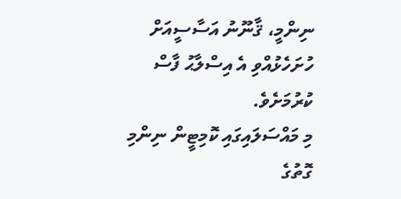ނިންމީ، ޤާނޫނު އަސާސީއަށް ހުށަހެޅުއްވި އެ އިސްލާޙު ފާސް ކުރުމަށެވެ.
މި މައްސަލައިގައި ކޮމިޓީން ނިންމި ގޮތުގެ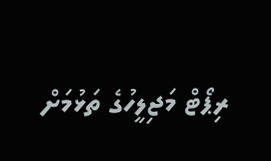ރިޕޯޓް މަޖިލީހުގެ ތަޅުމަށް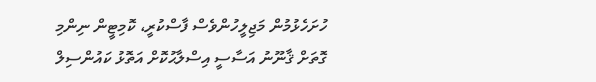ހުށަހެޅުމުން މަޖިލީހުންވެސް ފާސްކުރީ، ކޮމިޓީން ނިންމި ގޮތަށް ޤާނޫނު އަސާސީ އިސްލާޙުކޮށް އަތޮޅު ކައުންސިލް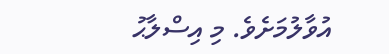އުވާލުމަށެވެ. މި އިސްލާޙު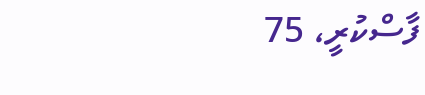ފާސްކުރީ، 75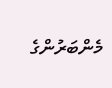މެންބަރުންގެ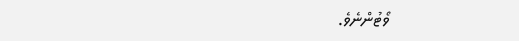ވޯޓުންނެވެ.